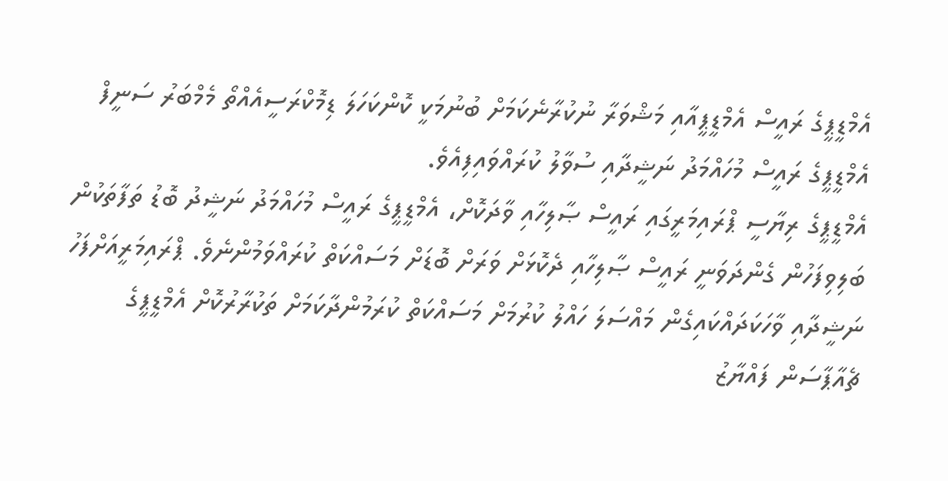އެމްޑީޕީގެ ރައީސް އެމްޑީޕީއާއި މަޝްވަރާ ނުކުރާނެކަމަށް ބުނުމަކީ ކޮންކަހަލަ ޑިމޮކްރަސީއެއްތޯ މެމްބަރު ސަނީފް އެމްޑީޕީގެ ރައީސް މުހައްމަދު ނަޝީދާއި ސުވާލު ކުރައްވައިފިއެވެ.
އެމްޑީޕީގެ ރިޔާސީ ޕްރައިމަރީގައި ރައީސް ޞާލިހާއި ވާދަކޮށް، އެމްޑީޕީގެ ރައީސް މުހައްމަދު ނަޝީދު ބޮޑު ތަފާތަކުން ބަލިވިފަހުން ގެންދަވަނީ ރައީސް ޞާލިހާއި ދެކޮޅަށް ވަރަށް ބޮޑަށް މަސައްކަތް ކުރައްވަމުންނެވެ. ޕްރައިމަރީއަށްފަހު ނަޝީދާއި ވާހަކަދައްކައިގެން މައްސަލަ ހައްލު ކުރުމަށް މަސައްކަތް ކުރަމުންދާކަމަށް ތަކުރާރުކޮށް އެމްޑީޕީގެ ޗެއާޕާސަން ފައްޔާޒު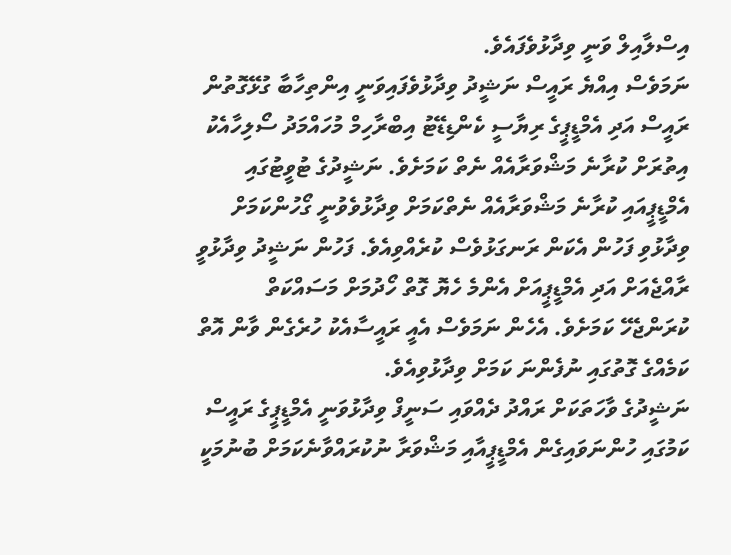އިސްލާއިލް ވަނީ ވިދާޅުވެފައެވެ.
ނަމަވެސް އިއްޔެ ރައީސް ނަޝީދު ވިދާޅުވެފައިވަނީ އިންތިހާބާ ގުޅޭގޮތުން ރައީސް އަދި އެމްޑީޕީގެ ރިޔާސީ ކެންޑިޑޭޓު އިބްރާހިމް މުހައްމަދު ސޯލިހާއެކު އިތުރަށް ކުރާނެ މަޝްވަރާއެއް ނެތް ކަމަށެވެ. ނަޝީދުގެ ޓުވީޓުގައި އެމްޑީޕީއައި ކުރާނެ މަޝްވަރާއެއް ނެތްކަމަށް ވިދާޅުވެވުނީ ގޯހުންކަމަށް ވިދާޅުވި ފަހުން އެކަން ރަނގަޅުވެސް ކުރެއްވިއެވެ. ފަހުން ނަޝީދު ވިދާޅުވީ ރާއްޖެއަށް އަދި އެމްޑީޕީއަށް އެންމެ ހެޔޮ ގޮތް ހޯދުމަށް މަސައްކަތް ކުރަންޖެހޭ ކަމަށެވެ. އެހެން ނަމަވެސް އެއީ ރައީސާއެކު ހުރެގެން ވާން އޮތް ކަމެއްގެ ގޮތުގައި ނުފެންނަ ކަމަށް ވިދާޅުވިއެވެ.
ނަޝީދުގެ ވާހަތަކަށް ރައްދު ދެއްވައި ސަނީފް ވިދާޅުވަނީ އެމްޑީޕީގެ ރައީސް ކަމުގައި ހުންނަވައިގެން އެމްޑީޕީއާއި މަޝްވަރާ ނުކުރައްވާނެކަމަށް ބުނުމަކީ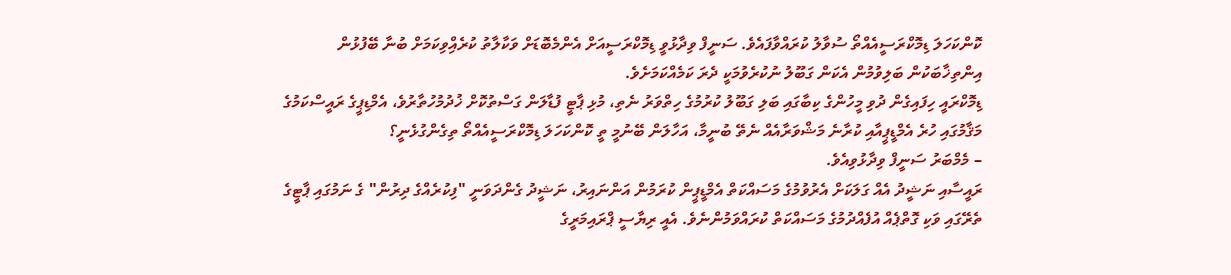ކޮންކަހަލަ ޑިމޮކްރަސީއެއްތޯ ސުވާލު ކުރައްވާފައެވެ. ސަނީފް ވިދާޅުވީ ޑިމޮކްރަސީއަށް އެންމެބޮޑަށް ވަކާލާތު ކުރެއްިވިކަމަށް ބުނާ ބޭފުޅުން އިންތިޚާބަކުން ބަލިވުމުން އެކަން ގަބޫލު ނުކުރެވުމަކީ ދެރަ ކަމެއްކަމަށެވެ.
ޑިމޮކްރައީ ހިފައިގެން ދުވި މީހުންގެ ކިބާގައި ބަލި ގަބޫލު ކުރުމުގެ ހިތްވަރު ނެތި، މުޅި ޕާޓީ ފުޑާލަން ގަސްތުކޮށް ޚުދުމުހުތާރުވެ، އެމްޑިޕީގެ ރައީސްކަމުގެ މަޤާމުގައި ހުރެ އެމްޑީޕީއާއި ކުރާނެ މަޝްވަރާއެއް ނެތޭ ބުނީމާ، އަހާލަން ބޭނުމީ ތީ ކޮންކަހަލަ ޑިމޮކްރަސީއެއްތޯ ތިގެންގުޅެނީ؟
– މެމްބަރު ސަނީފް ވިދާޅުވިއެވެ.
ރައީސާއި ނަޝީދު އެއް ގަލަކަށް އެރުވުމުގެ މަސައްކަތް އެމްޑީޕީން ކުރަމުން އަންނައިރު، ނަޝީދު ގެންދަވަނީ "ފިކުރެއްގެ ދިރުން" ގެ ނަމުގައި ޕާޓީގެ ތެރޭގައި ވަކި ގޮތްޕެއް އުފެއްދުމުގެ މަސައްކަތް ކުރައްވަމުންނެވެ. އެއީ ރިޔާސީ ޕްރައިމަރީގެ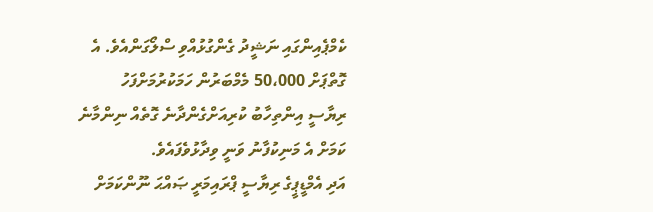ކެމްޕެއިންގައި ނަޝީދު ގެންގުޅުއްވި ސްލޯގަންއެވެ. އެ ގޮތްޕަށް 50،000 މެމްބަރުން ހަމަކުރުމަށްފަހު ރިޔާސީ އިންތިހާބު ކުރިއަށްގެންދާނެ ގޮތެއް ނިންމާނެ ކަމަށް އެ މަނިކުފާނު ވަނީ ވިދާޅުވެފައެވެ.
އަދި އެމްޑީޕީގެ ރިޔާސީ ޕްރައިމަރީ ޞައްޙަ ނޫންކަމަށް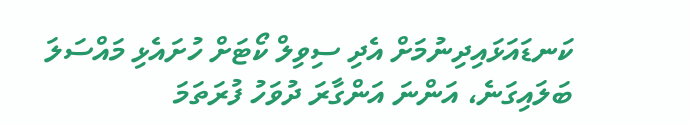ކަނޑައަޅައިދިނުމަށް އެދި ސިވިލް ކޯޓަށް ހުށައެޅި މައްސަލަ ބަލައިގަނެ، އަންނަ އަންގާރަ ދުވަހު ފުރަތަމަ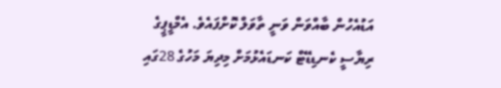އަޑުއެހުން ބާއްވަން ވަނީ ތާވަލް ކޮށްފައެވެ. އެމްޑީޕީގެ ރިޔާސީ ކެނޑިޑޭޓް ކަނޑައެޅުމަށް މިދިޔަ މަހުގެ 28ގައި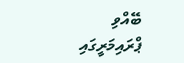ބޭއްވި ޕްރައިމަރީގައި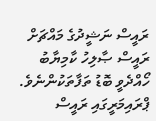ރައީސް ނަޝީދުގެ މައްޗަށް ރައީސް ޞާލިހު ކާމިޔާބު ހޯއްދެވީ ބޮޑު ތަފާތަކުންނެވެ. ޕްރައިމަރީގައި ރައީސް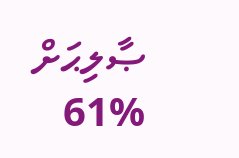ޞާލިޙަށް %61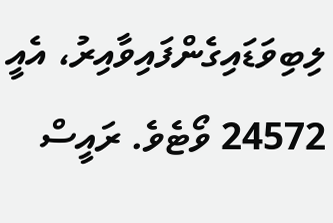ލިބިވަޑައިގެންފައިވާއިރު، އެއީ 24572 ވޯޓެވެ. ރައީސް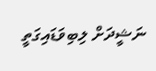ނަޝީދަށް ލިބިވަޑައިގަތީ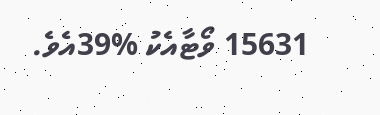15631 ވޯޓާއެކު %39އެވެ.